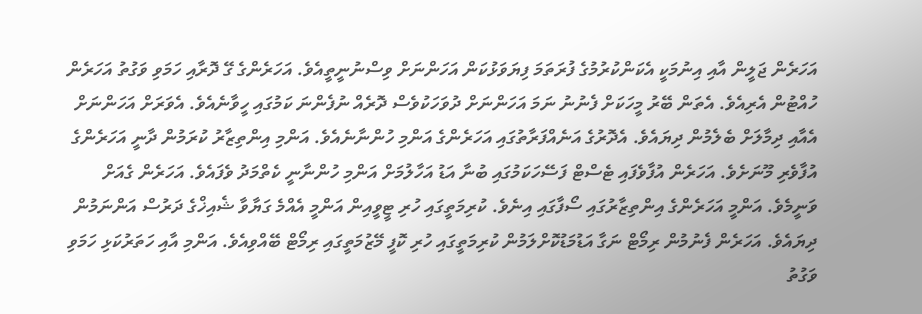އަހަރެން ޖަލީން އާއި އިނުމަކީ އެކަންކުރުމުގެ ފުރަތަމަ ފިޔަވަޅުކަން އަހަންނަށް ވިސްނުނީތީއެވެ. އަހަރެންގެ ގޭ ދޮރާއި ހަމަވި ވަގުތު އަހަރެން ހުއްޓުން އެރިއެވެ. އެތަން ބޭރު މީހަކަށް ފެނުނު ނަމަ އަހަންނަށް ދުވަހަކުވެސް ދޮރެއް ނުފެންނަ ކަމުގައި ހީވާނެއެވެ. އެވަރަށް އަހަންނަށް އެއާއި ދިމާލަށް ބެލެމުން ދިޔައެވެ. އެދޮރުގެ އަނެއްފަރާތުގައި އަހަރެންގެ އަންމި ހުންނާނެއެވެ. އަންމި އިންތިޒާރު ކުރަމުން ދާނީ އަހަރެންގެ އުފާވެރި މޫނަށެވެ. އަހަރެން އުފާވެފައި ޓެސްޓް ފަސޭހަކަމުގައި ބުނާ އަޑު އަހާލުމަށް އަންމި ހުންނާނީ ކެތްމަދު ވެފައެވެ. އަހަރެން ގެއަށް ވަނީމެވެ. އަންމީ އަހަރެންގެ އިންތިޒާރުގައި ސޯފާގައި އިނެވެ. ކުރިމަތީގައި ހުރި ޓީވީއިން އަންމީ އެއްމެ ގަޔާވާ ޝެއިޚްގެ ދަރުސް އަންނަމުން ދިޔައެވެ. އަހަރެން ފެނުމުން ރިމޯޓް ނަގާ އަޑުމަޑުކޮށްލަމުން ކުރިމަތީގައި ހުރި ކޮފީ މޭޒުމަތީގައި ރިމޯޓް ބޭއްވިއެވެ. އަންމި އާއި ހަތަރުކަޅި ހަމަވި ވަގުތު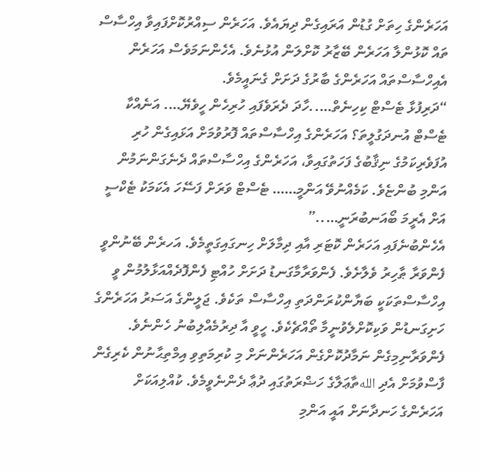އަހަރެންގެ ހިތަށް ގުޑުން އަރައިގެން ދިޔައެވެ. އަހަރެން ސިއްރުކޮށްފައިވާ އިހްސާސް ތައް ކޮޅުންލާ އަހަރެން ބޭޒާރު ކޮށްލަން އުޅުނެވެ. އެހެންނަމަވެސް އަހަރެން އެއިހްސާސްތައް އަހަރެންގެ ބާރުގެ ދަށަށް ގެނައީމެވެ.
“ދަރިފުޅާ ޓެސްޓް ކިހިނެތް…..ހާދަ ދެރަވެފައި ހުރިހެން ހީވެޔޭ…. އަނެއްކާ ޓެސްޓް އުނދަގުލީތަ؟ އަހަރެންގެ އިހްސާސްތައް ފޮރުވުމަށް އަޅައިގެން ހުރި އުފަވެރިކަމުގެ ނިޤާބުގެ ފަހަތުގައިވާ، އަހަރެންގެ އިހްސާސްތައް ދެނެގަންނަމުން އަންމި ބުންޏެވެ. ކަމެއްނުވޭ އަންމީ…… ޓެސްޓް ވަރަށް ފަސޭހަ އެކަމަކު ޓެކްސީ އަށް އެރީމަ ބޯއަނބުރަނީ…..”
އެހެންބުނެފައި އަހަރެން ކޮޓަރި އާއި ދިމާލަށް ހިނގައިގަތީމެވެ. އަހރެން ބޭނުންވީ ފެންވަރާ ޠާހިރު ވެލާށެވެ. ފެންވަރާމާގަނޑު ދަށަށް ހުއްޓި ފެންފޮދެއްއަޅާލުމުން ވީ އިހްސާސްތަކަކީ ބަޔާންކުރަންދަތި އިހްސާސް ތަކެވެ. ޖަލީންގެ އަސަރު އަހަރެންގެ ހަށިގަނޑުން ވަކިކޮށްލެވުނީމާ ތޯއްޗެކެވެ. ހީވީ އާ ދިރުމެއްލިބުނު ހެންނެވެ. ފެންވަރާނިމިގެން ނަމާދުކޮށްގެން އަހަރެންނަށް މި ކުރިމަތިވި އިމްތިޙާނުން ކެރިގެން ފާސްވުމަށް އެދި اللهތާޢަލާގެ ހަޟްރަތުގައި ދުޢާ ދެންނެވީމެވެ. ކުއްލިއަކަށް އަހަރެންގެ ހަނދާނަށް އައީ އަންމި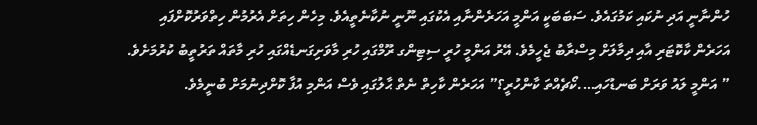ހުންނާނީ އަދި ނުކައި ކަމުގައެވެ. ސަބަބަކީ އަންމީ އަހަރެންނާއި އެކުގައި ނޫނީ ނުކާނެތީއެވެ. މިހެން ހިތަށް އެރުމުން ހިތްވަރުކޮށްފައި އަހަރެން ކާކޮޓަރި އާއި ދިމާލަށް މިސްރާބު ޖެހީމެވެ. އޭރު އަންމީ ހުރީ ސިޓިންގ ރޫމްގައި ހުރި މާވަށިގަނޑެއްގައި ހުރި މާތައް ތަރުތީބު ކުރުމަށެވެ.
” އަންމީ ލައު ވަރަށް ބަނޑުހައި….ކޯޗެއްތަ ކާންހުރީ؟” އަހަރެން ކާހިތް ނެތް ޙާލުގައި ވެސް އަންމި އުފާ ކޮށްދިނުމަށް ބުނީމެވެ.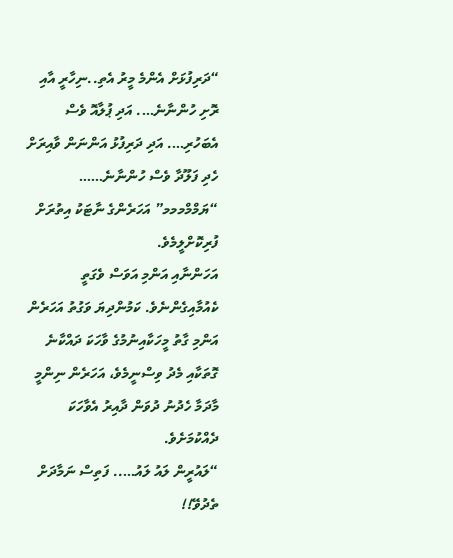“ދަރިފުޅަށް އެންމެ މީރު އެތި..ނިހާރީ އާއި ރޮށި ހުންނާނެ…. އަދި ޕުލާއޮ ވެސް އެބަހުރި…. އަދި ދަރިފުޅު އަންނަން ވާއިރަށް ހެދި ފަލޫދާ ވެސް ހުންނާނެ……
“ޔަމްމްމމމ” އަހަރެންގެ ނާޓަކު އިތުރަށް ފުރިކޮށްލީމެވެ.
އަހަންނާއި އަންމި އަވަސް ވެގަތީ ކެއުމާއިގެންނެވެ. ކަމުންދިޔަ ވަގުތު އަހަރެން އަންމި ގާތު މީހަކާއިނުމުގެ ވާހަކަ ދައްކާނެ ގޮތަކާއި މެދު ވިސްނީމެވެ، އަހަރެން ނިންމީ މާދަމާ ހެދުނު ދުވަން ދާއިރު އެވާހަކަ ދެއްކުމަށެވެ.
“ލައުރީން ލައު ލައު….. ފަތިސް ނަމާދަށް ތެދުވޭ!!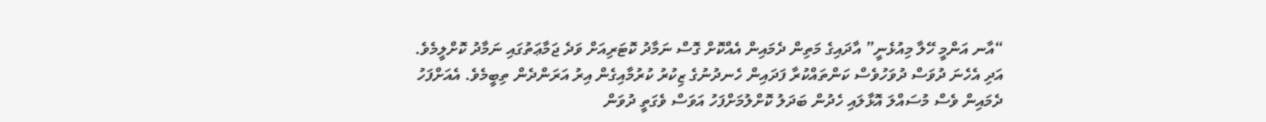“އާނ އަންމީ ހޭލާ މިއުޅެނީ” އާދައިގެ މަތިން ދެމައިން އެއްކޮށް ގޮސް ނަމާދު ކޮޓަރިއަށް ވަދެ ޖަމާޢަތުގައި ނަމާދު ކޮށްލީމެވެ. އަދި އެހެނަ ދުވަސް ދުވަހުވެސް ކަންތައްކުރާ ފަދައިން ހެނދުނުގެ ޒިކުރު ކުރުމާއިގެން އިރު އަރަންދެން ތިބީމެވެ. އެއަށްފަހު ދެމައިން ވެސް މުސައްލަ އޮޅާލައި ހެދުން ބަދަލު ކޮށްލުމަށްފަހު އަވަސް ވެގަތީ ދުވަން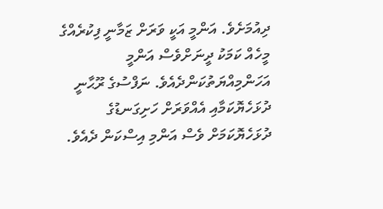ދިއުމަށެވެ. އަންމީ އަކީ ވަރަށް ޒަމާނީ ފިކުރެއްގެ މީހެއް ކަމަކު ދީނަށްވެސް އަންމީ އަހަންމިއްޔަތުކަންދެއެވެ. ނަފްސުގެ ރޫޙާނީ ދުޅަހެޔޮކަމާއި އެއްވަރަށް ހަށިގަނޑުގެ ދުޅަހެޔޮކަމަށް ވެސް އަންމި އިސްކަން ދެއެވެ.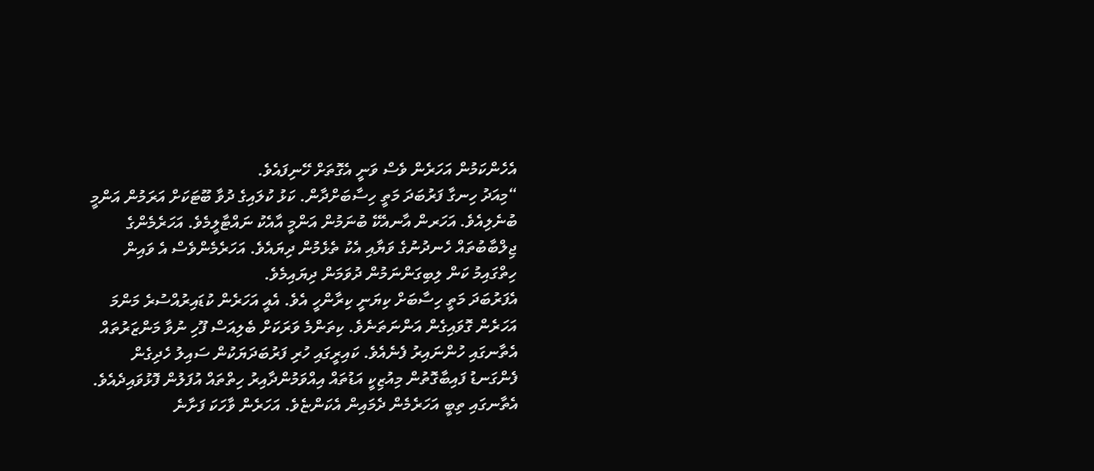އެހެންކަމުން އަހަރެން ވެސް ވަނީ އެގޮތަށް ހޭނިފައެވެ.
“މިއަދު ހިނގާ ފަރުބަދަ މަތީ ހިސާބަށްދާން. ކަޅު ކުލައިގެ ދުވާ ބޫޓަކަށް އަރަމުން އަންމީ ބުނެލިއެވެ. އަހަރން އާނއެކޭ ބުނަމުން އަންމީ އާއެކު ނައްޓާލީމެވެ. އަހަރެމެންގެ ޖިލްބާބުތައް ހެނދުނުގެ ވަޔާއި އެކު ތެޅެމުން ދިޔައެވެ. އަހަރެމެންވެސް އެ ވައިން ހިތްގައިމު ކަން ލިބިގަންނަމުން ދުވަމަން ދިޔައިމެވެ.
އެފަރުބަދަ މަތީ ހިސާބަށް ކިޔަނީ ކިރާންހީ އެވެ. އެއީ އަހަރެން ކުޑައިރުއްސުރެ މަންމަ އަހަރެން ގޮވައިގެން އަންނަތަނެވެ. ކިތަންމެ ވަރަކަށް ބެލިއަސް ފޫހި ނުވާ މަންޒަރުތައް އެތާނގައި ހުންނައިރު ފެނެއެވެ. ކައިރީގައި ހުރި ފަރުބަދަޔަކުން ސައިލު ހެދިގެން ފެންގަނޑު ފައިބާގޮތުން މިއުޒިކީ އަޑުތައް އިއްވަމުންދާއިރު ހިތްތައް އުފަލުން ފޮޅުވައިދެއެވެ. އެތާނގައި ތިބީ އަހަރެމެން ދެމައިން އެކަންޏެވެ. އަހަރެން ވާހަކަ ފަށާނެ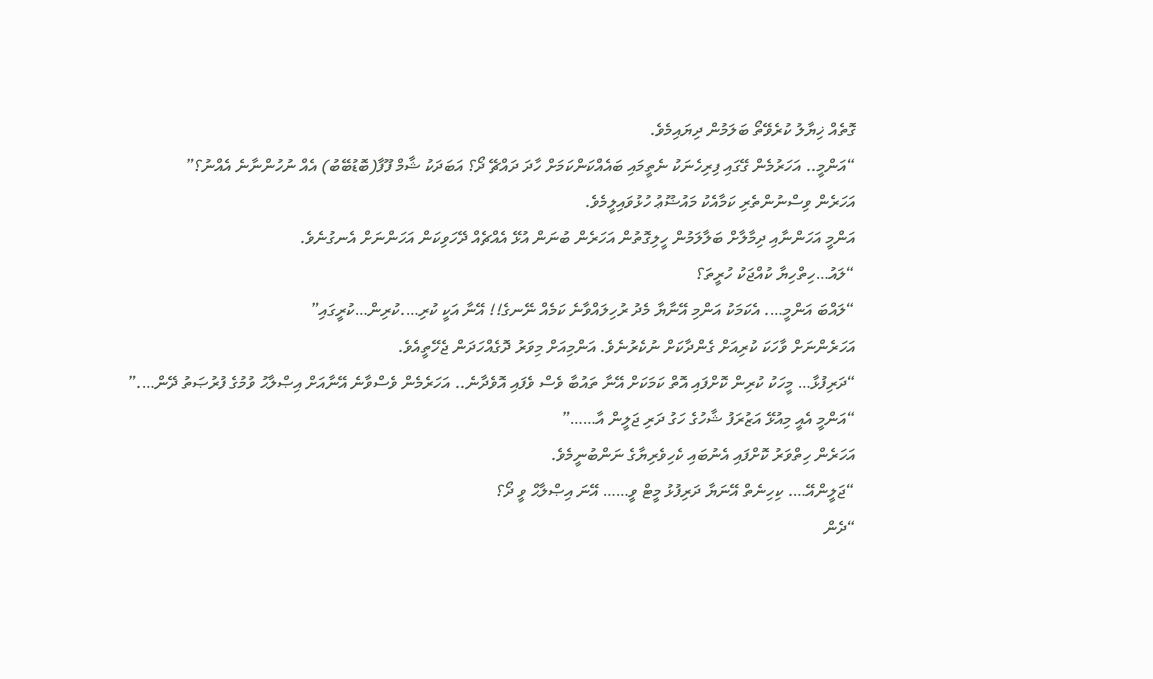ގޮތެއް ޚިޔާލު ކުރެވޭތޯ ބަލަމުން ދިޔައިމެވެ.
“އަންމީ.. އަހަރުމެން ގޭގައި ފިރިހެނަކު ނެތީމައި ބައެއްކަންކަމަށް ހާދަ ދައްޗޭ ދޯ؟ އަބަދަކު ޝާމް ފޫފާ(ބޮޑުބޭބު) އެއް ނުހުންނާނެ އެއްނު؟”
އަހަރެން ވިސްނުންތެރި ކަމާއެކު މައުޟޫޢު ހުޅުވައިލީމެވެ.
އަންމީ އަހަންނާއި ދިމާލާށް ބަލާލަމުން ހީލިގޮތުން އަހަރެން ބުނަން އުޅޭ އެއްޗެއް ދޭހަވިކަން އަހަންނަށް އެނގުނެވެ.
“ލައު…ހިތްހިޔާ ކުއްޖަކު ހުރީތަ؟
“ލައްބަ އަންމީ…. އެކަމަކު އަންމި އޭނާޔާ މެދު ރުހިލައްވާނެ ކަމެއް ނޭނގެ!! އޭނާ އަކީ ކުރި….ކުރިން…ކުރީގައި”
އަހަރެންނަށް ވާހަކަ ކުރިއަށް ގެންދާކަށް ނުކެރުނެވެ. އަންމިއަށް މިވަރު ދޮގެއްހަދަން ޖެހޭތީއެވެ.
“ދަރިފުޅާ… މީހަކު ކުރިން ކޮށްފައި އޮތް ކަމަކަށް އޭނާ ތައުބާ ވެސް ވެފައި އޮވެދާނެ.. އަހަރެމެން ވެސްވާނެ އޭނާއަށް އިޞްލާޙު ވުމުގެ ފުރުޞަތު ދޭން….”
“އަންމީ އެއީ މިއުޅޭ އަޒުރަފު ޝާހުގެ ހަގު ދަރި ޖަލީން އާ……”
އަހަރެން ހިތްވަރު ކޮށްފައި އެނުބައި ކެހިވެރިޔާގެ ނަންބުނީމެވެ.
“ޖަލީންއޭ…. ކިހިނެތް އޭނަޔާ ދަރިފުޅު މީޓް ވީ…… އޭނަ އިޞްލާޙް ވީ ދޯ؟
“ދެން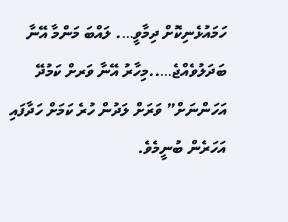ހަމައުޅެނިކޮށް ދިމާވީ…. ލައްބަ މަންމާ އޭނާ ބަދަލުވެއްޖެ…..މިހާރު އޭނާ ވަރށް ކަމުދޭ އަހަންނަށް” ވަރަށް ލަދުން ހުރެ ކަމަށް ހަދާފައި އަހަރެން ބުނީމެވެ.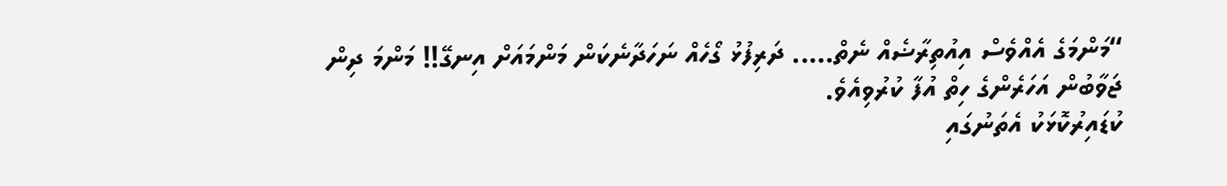“މަންމަގެ އެއްވެސް އިއުތިރާޟެއް ނެތް….. ދަރިފުޅު ގޯހެއް ނަހަދާނެކަން މަންމައަށް އިނގޭ!! މަންމަ ދިން ޖަވާބުން އަހަރެންގެ ހިތް އުފާ ކުރުވިއެވެ.
ކުޑައިރުކޮޅަކު އެތަނުގައި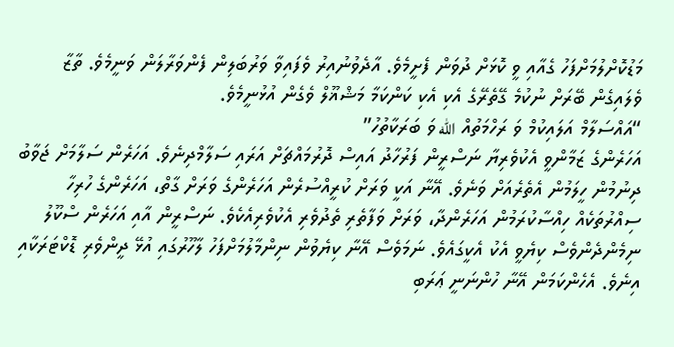މަޑުކޮށްލުމަށްފަހު ގެއާއި ވީ ކޮޅަށް ދުވަން ފެށީމެވެ. އާދެވުނުއިރު ވެފައިވާ ވަރުބަލިން ފެންވަރާލަން ވަނީމެވެ. ތާޒާ ވެލައިގެން ބޭރަށް ނުކުމެ ގޭތެރޭގެ އެކި އެކި ކަންކަމާ މަޝްޣޫލް ވެގެން އުޅުނީމެވެ.
“އައްސަލާމް އަލައިކުމް ވަ ރަހްމަތުއް الله ވަ ބަރަކާތުހު”
އަހަރެންގެ ޒަމާންވީ އެކުވެރިޔާ ނަސްރީން ފަރުހާދު އައިސް ދޮރުމައްޗަށް އަރައި ސަލާމްދިނެވެ. އަހަރެން ސަލާމަށް ޖަވާބު ދިނުމުން ހީލަމުން އެތެރެއަށް ވަނެވެ. އޭނާ އަކީ ވަރަށް ކުރީއްސުރެން އަހަރެންގެ ވަރަށް ގާތް، އަހަރެންގެ ހުރިހާ ސިއްރުތަކެއް ހިއްސާކުރަމުން އަހަރެންދާ، ވަރަށް ވަފާތެރި ތެދުވެރި އެކުވެރިއެކެވެ. ނަސްރީން އާއި އަހަރެން ސްކޫލު ނިމެންދެންވެސް ކިޔެވީ އެކު އެކީގައެވެ. ނަމަވެސް އޭނާ ކިޔެވުން ނިންމާލުމަށްފަހު ލާހޫރުގައި އުޅޭ ދީންވެރި ޑޮކްޓަރަކާއި އިނެވެ. އެހެންކަމަން އޭނާ ހުންނަނީ ޢަރަބި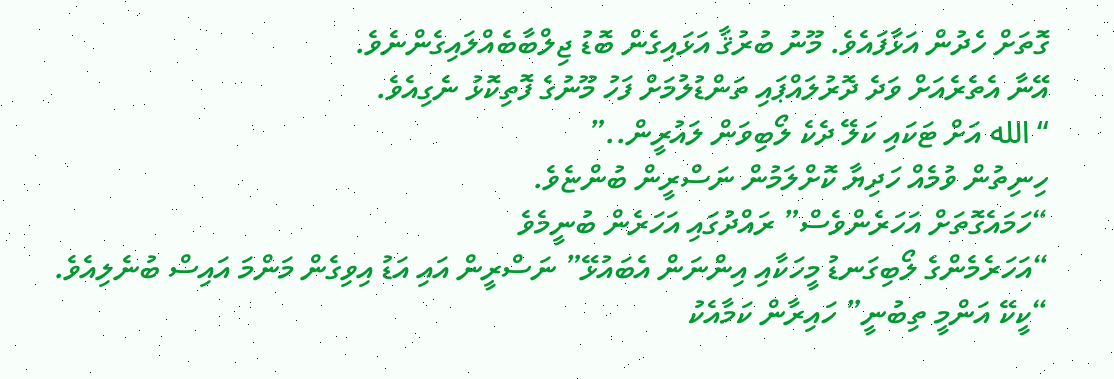ގޮތަށް ހެދުން އަޅާފައެވެ. މޫނު ބުރުޤާ އަޅައިގެން ބޮޑު ޖިލްބާބެއްލައިގެންނެވެ.
އޭނާ އެތެރެއަށް ވަދެ ދޮރުލައްޕައި ތަންޑުލުމަށް ފަހު މޫނުގެ ފޮތިކޮޅު ނެގިއެވެ.
“الله އަށް ޓަކައި ކަލޭ ދެކެ ލޯބިވަން ލައުރީން..”
ހިނިތުން ވުމެއް ހަދިޔާ ކޮށްލަމުން ނަސްރީން ބުންޏެވެ.
“ހަމައެގޮތަށް އަހަރެންވެސް” ރައްދުގައި އަހަރެން ބުނީމެވެ
“އަހަރެމެންގެ ލޯބިގަނޑު މީހަކާއި އިންނަން އެބައުޅޭ” ނަސްރީން އައި އަޑު އިވިގެން މަންމަ އައިސް ބުނެލިއެވެ.
“ކީކޭ އަންމީ ތިބުނީ” ހައިރާން ކަމާއެކު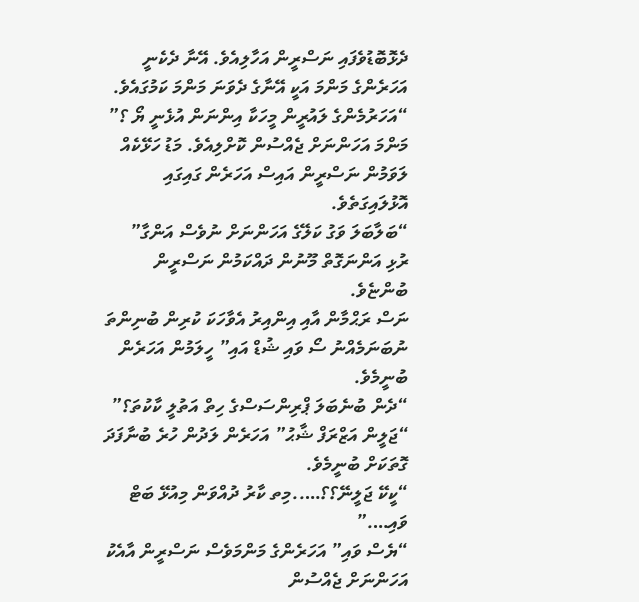ދެޅޮބޮޑުވެފައި ނަސްރީން އަހާލިއެވެ. އޭނާ ދެކެނީ އަހަރެންގެ މަންމަ އަކީ އޭނާގެ ދެވަނަ މަންމަ ކަމުގައެވެ.
“އަހަރުމެންގެ ލައުރީން މީހަކާ އިންނަން އުޅެނީ ޔޯ ؟”
މަންމަ އަހަންނަށް ޖެއްސުން ކޮށްލިއެވެ. މަޑު ހަޅޭކެއް ލަވަމުން ނަސްރީން އައިސް އަހަރެން ގައިގައި އޮޅުލައިގަތެވެ.
“ބަލާބަލަ ވަގު ކަލޭގެ އަހަންނަށް ނުވެސް އަންގާ”
ރުޅި އަންނަގޮތް މޫނުން ދައްކަމުން ނަސްރީން ބުންޏެވެ.
ނަސް ރަޙްމާން އާއި އިންއިރު އެވާހަކަ ކުރިން ބުނިންތަ ނުބަނަމެއްނު ސޯ ވައި ޝުޑް އައި” ހީލަމުން އަހަރެން ބުނީމެވެ.
“ދެން ބުނެބަލަ ޕްރިންސަސްގެ ހިތް އަތުލީ ކާކުތަ؟”
“ޖަލީން އަޒްރަފް ޝާޙު” އަހަރެން ލަދުން ހުރެ ބުނާފަދަ ގޮތަކަށް ބުނީމެވެ.
“ކީކޭ ޖަލީނޭ؟؟…..މިތ ކާރު ދުއްވަން މިއުޅޭ ބަޓް ވައި….”
“ޔެސް ވައި” އަހަރެންގެ މަންމަވެސް ނަސްރީން އާއެކު އަހަންނަށް ޖެއްސުން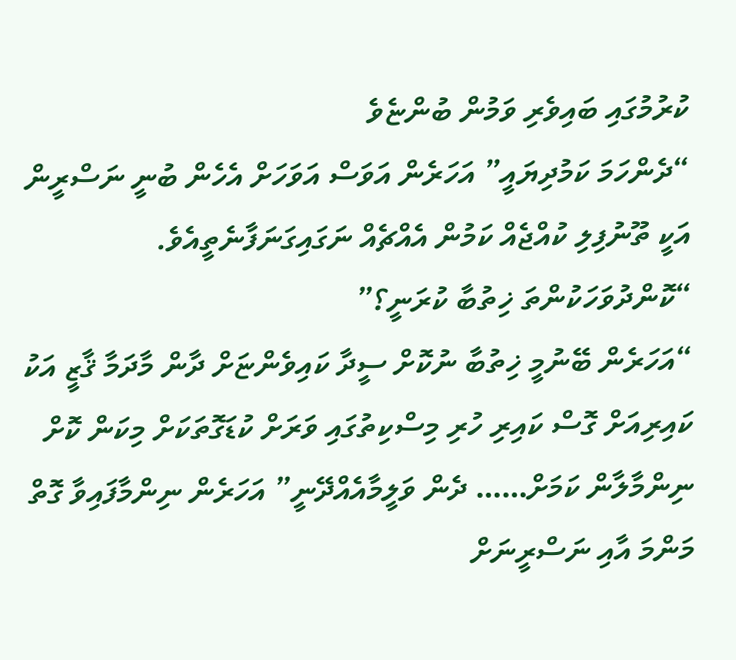ކުރުމުގައި ބައިވެރި ވަމުން ބުންޏެވެ
“ދެންހަމަ ކަމުދިޔައީ” އަހަރެން އަވަސް އަވަހަށް އެހެން ބުނީ ނަސްރީން އަކީ ތޫނުފިލި ކުއްޖެއް ކަމުން އެއްޗެއް ނަގައިގަނަފާނެތީއެވެ.
“ކޮންދުވަހަކުންތަ ޚިތުބާ ކުރަނީ؟”
“އަހަރެން ބޭނުމީ ޚިތުބާ ނުކޮށް ސީދާ ކައިވެންޏަށް ދާން މާދަމާ ޤާޒީ އަކު ކައިރިއަށް ގޮސް ކައިރި ހުރި މިސްކިތުގައި ވަރަށް ކުޑަގޮތަކަށް މިކަން ކޮށް ނިންމާލާން ކަމަށް…… ދެން ވަލީމާއެއްދޭނީ” އަހަރެން ނިންމާފައިވާ ގޮތް މަންމަ އާއި ނަސްރީނަށް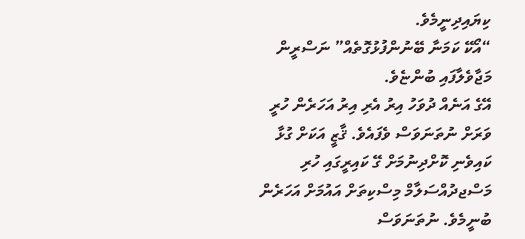ކިޔައިދިނީމެވެ.
“އޯކޭ ކަމަނާ ބޭނުންފުޅުގޮތެއް” ނަސްރީން މަޖާވެލާފައި ބުންޏެވެ.
އޭގެ އަނެއް ދުވަހު އިރު އެރި އިރު އަހަރެން ހުރީ ވަރަށް ނުތަނަވަސް ވެފައެވެ. ޤާޒީ އަކަށް ގުޅާ ކައިވެނި ކޮށްދިނުމަށް ގޭ ކައިރީގައި ހުރި މަސްޖދުއްސަލާމް މިސްކިތަށް އައުމަށް އަހަރެން ބުނީމެވެ. ނުތަނަވަސް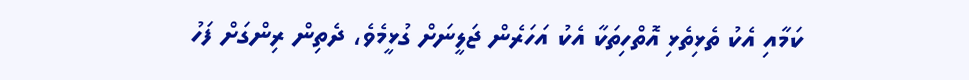ކަމާއި އެކު ތެޅިތެޅި އޮތްހިތަކާ އެކު އަހަރެން ޖަލީނަށް ގުޅީމެވެ، ދެތިން ރިންގަށް ފަހު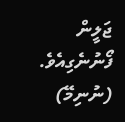ޖަލީން ފޯނުނެގިއެވެ.
(ނުނިމޭ)